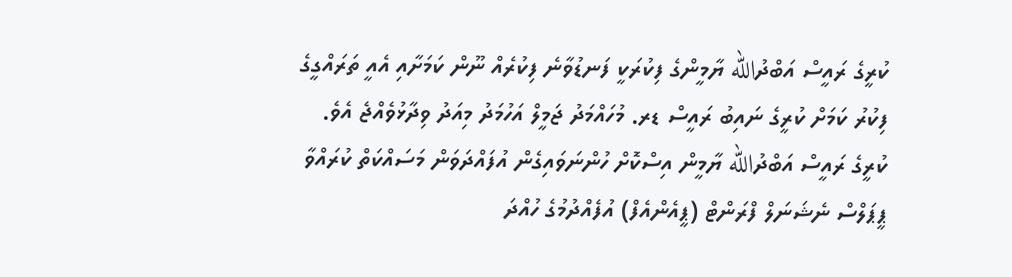ކުރީގެ ރައީސް އަބްދުالله ޔާމީންގެ ފިކުރަކީ ފަނޑުވާނެ ފިކުރެއް ނޫން ކަމަށާއި އެއީ ތަރައްގީގެ ފިކުރު ކަމަށް ކުރީގެ ނައިބު ރައީސް ޑރ. މުހައްމަދު ޖަމީލް އަހުމަދު މިއަދު ވިދާޅުވެއްޖެ އެވެ.
ކުރީގެ ރައީސް އަބްދުالله ޔާމީން އިސްކޮށް ހުންނަވައިގެން އުފައްދަވަން މަސައްކަތް ކުރައްވާ ޕީޕަލްސް ނެޝަނަލް ފްރަންޓް (ޕީއެންއެފް) އުފެއްދުމުގެ ހުއްދަ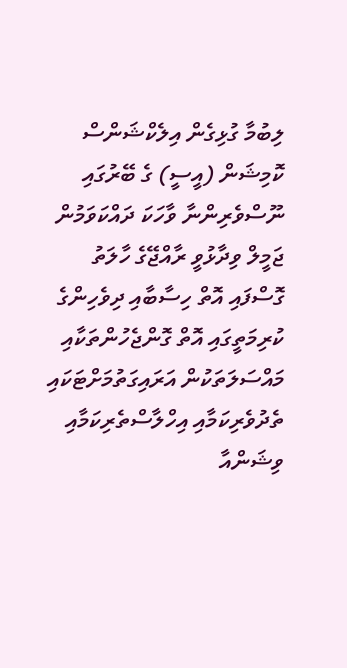ލިބުމާ ގުޅިގެން އިލެކްޝަންސް ކޮމިޝަން (އީސީ) ގެ ބޭރުގައި ނޫސްވެރިންނާ ވާހަކަ ދައްކަވަމުން ޖަމީލް ވިދާޅުވީ ރާއްޖޭގެ ހާލަތު ގޮސްފައި އޮތް ހިސާބާއި ދިވެހިންގެ ކުރިމަތީގައި އޮތް ގޮންޖެހުންތަކާއި މައްސަލަތަކުން އަރައިގަތުމަށްޓަކައި ތެދުވެރިކަމާއި އިހްލާސްތެރިކަމާއި ވިޝަންއާ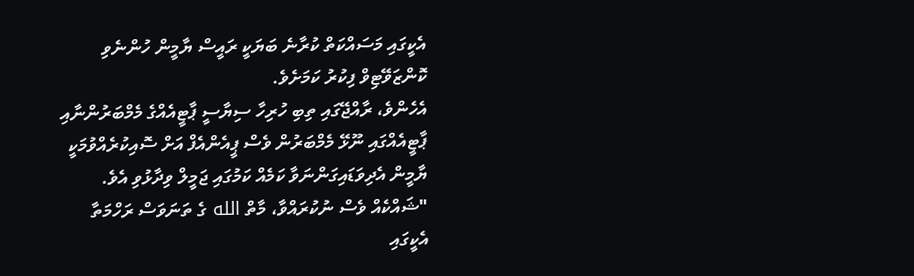އެކީގައި މަސައްކަތް ކުރާނެ ބަޔަކީ ރައީސް ޔާމީން ހުންނެވި ކޮންޒަވޭޓިވް ފިކުރު ކަމަށެވެ.
އެހެންވެ، ރާއްޖޭގައި ތިބި ހުރިހާ ސިޔާސީ ޕާޓީއެއްގެ މެމްބަރުންނާއި ޕާޓީއެއްގައި ނޫޅޭ މެމްބަރުން ވެސް ޕީއެންއެފް އަށް ސޮއިކުރެއްވުމަކީ ޔާމީން އެދިވަޑައިގަންނަވާ ކަމެއް ކަމުގައި ޖަމީލް ވިދާޅުވި އެވެ.
"ޝައްކެއް ވެސް ނުކުރައްވާ، މާތް الله ގެ ތަނަވަސް ރަހްމަތާ އެކީގައި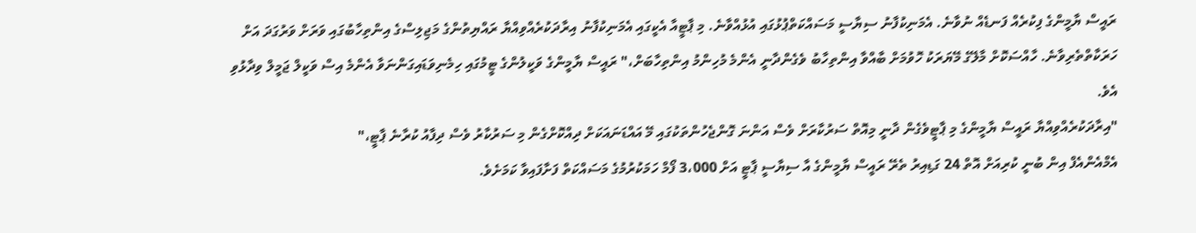ރައީސް ޔާމީންގެ ފިކުރެއް ފަނޑެއް ނުވާނެ. އެމަނިކުފާނު ސިޔާސީ މަސައްކަތްޕުޅުގައި އުޅުއްވާނެ. މި ޕާޓީއާ އެކީގައި އެމަނިކުފާނު އިރާދަކުރެއްވިއްޔާ ރައްޔިތުންގެ މަޖިލިސްގެ އިންތިހާބުގައި ވަރަށް ވަރުގަދަ އަށް ހަރަކާތްތެރިވާނެ. ހާއްސަކޮށް މާލޭގެ މޭޔަރަކު ހޮވުމަށް ބާއްވާ އިންތިހާބު ވެގެންދާނީ އެންމެ މުހިންމު އިންތިހާބަށް،" ރައީސް ޔާމީންގެ ވަކީލުންގެ ޓީމުގައި ހިމެނިވަޑައިގަންނަވާ އެންމެ އިސް ވަކީލް ޖަމީލް ވިދާޅުވި އެވެ.
"އިރާދަކުރެއްވިއްޔާ ރައީސް ޔާމީންގެ މި ޕާޓީވެގެން ދާނީ މިއޮތް ސަރުކާރަށް ވެސް އަންނަ ގޮންޖެހުންތަކުގައި މޭ އައްޑަނައަކަށް ދިއްކޮށްގެން މި ސަރުކާރު ވެސް ދިފާއު ކުރާނެ ޕާޓީ،"
އެމްއެންއެފް އިން ބުނީ ކުރިއަށް އޮތް 24 ގަޑިއިރު ތެރޭ ރައީސް ޔާމީންގެ އާ ސިޔާސީ ޕާޓީ އަށް 3،000 ފޯމް ހަމަކުރުމުގެ މަސައްކަތް ފަށާފައިވާ ކަމަށެވެ.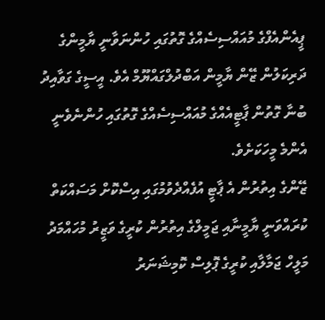ޕީއެންއެފްގެ މުއައްސިސެއްގެ ގޮތުގައި ހުންނަވާނީ ޔާމީންގެ ދަރިކަލުން ޒޭން ޔާމީން އަބްދުލްގައްޔޫމް އެވެ. އީސީގެ ގަވާއިދު ބުނާ ގޮތުން ޕާޓީއެއްގެ މުއައްސިސެއްގެ ގޮތުގައި ހުންނެވެނީ އެންމެ މީހަކަށެވެ.
ޒޭންގެ އިތުރުން އެ ޕާޓީ އުފެއްދެވުމުގައި އިސްކޮށް މަސައްކަތް ކުރައްވަނީ ޔާމީނާއި ޖަމީލްގެ އިތުރުން ކުރީގެ ވަޒީރު މުހައްމަދު މަލީހް ޖަމާލާއި ކުރީގެ ޕޮލިސް ކޮމިޝަނަރު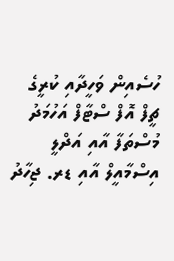ހުސެއިން ވަހީދާއި ކުރީގެ ޗީފް އޮފް ސްޓާފް އަހުމަދު މުސްތަފާ އާއި އަދްލީ އިސްމާއީލް އާއި ޑރ. ޖިހާދު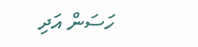ހަސަން އަދި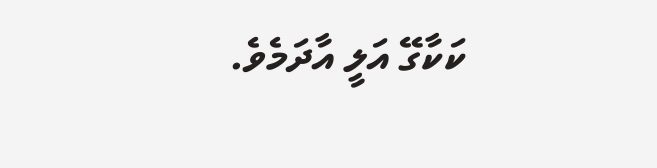ކަކާގޭ އަލީ އާދަމެވެ.